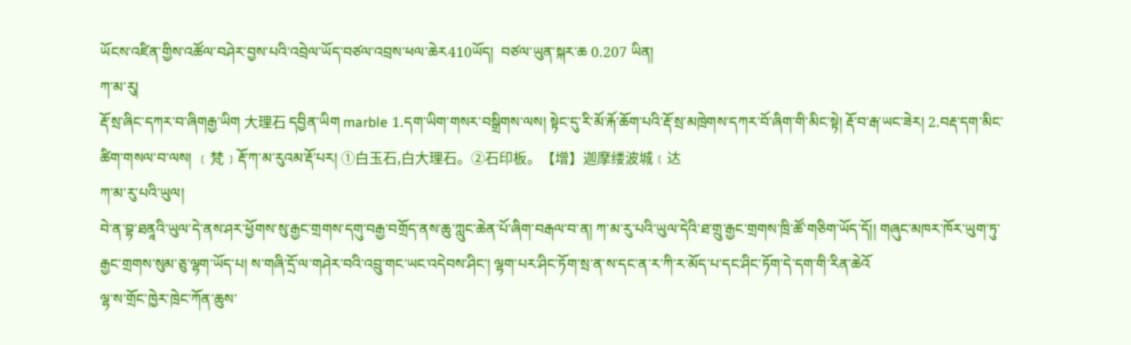ཡོངས་འཛིན་གྱིས་འཚོལ་བཤེར་བྱས་པའི་འབྲེལ་ཡོད་བཙལ་འབྲས་ཕལ་ཆེར410ཡོད།  བཙལ་ཡུན་སྐར་ཆ 0.207 ཡིན།
ཀ་མ་རུ།
རྡོ་སྲ་ཞིང་དཀར་བ་ཞིགརྒྱ་ཡིག 大理石 དབྱིན་ཡིག marble 1.དག་ཡིག་གསར་བསྒྲིགས་ལས། སྟེང་དུ་རི་མོ་རྐོ་ཆོག་པའི་རྡོ་སྲ་མཁྲེགས་དཀར་བོ་ཞིག་གི་མིང་སྟེ། རྡོ་བ་རྒ་ཡང་ཟེར། 2.བརྡ་དག་མིང་ཚིག་གསལ་བ་ལས། ﹝梵﹞རྡོ་ཀ་མ་རུའམ་རྡོ་པར། ①白玉石,白大理石。②石印板。【增】迦摩缕波城﹝达
ཀ་མ་རུ་པའི་ཡུལ།
བེ་ན་བྷ་ཐནཱའི་ཡུལ་དེ་ནས་ཤར་ཕྱོགས་སུ་རྒྱང་གྲགས་དགུ་བརྒྱ་བགྲོད་ནས་ཆུ་ཀླུང་ཆེན་པོ་ཞིག་བརྒལ་བ་ན། ཀ་མ་རུ་པའི་ཡུལ་དེའི་ཐ་གྲུ་རྒྱང་གྲགས་ཁྲི་ཚོ་གཅིག་ཡོད་དོ།། གཞུང་མཁར་ཁོར་ཡུག་ཏུ་རྒྱང་གྲགས་སུམ་ཅུ་ལྷག་ཡོད་པ། ས་གཞི་དྲོ་ལ་གཤེར་བའི་འབྲུ་གང་ཡང་འདེབས་ཤིང་། ལྷག་པར་ཤིང་ཏོག་སྲ་ན་ས་དང་ན་ར་ཀི་ར་མོད་པ་དང་ཤིང་ཏོག་དེ་དག་གི་རིན་ཆེའོ
ལྷ་ས་གྲོང་ཁྱེར་ཁྲེང་ཀོན་ཆུས་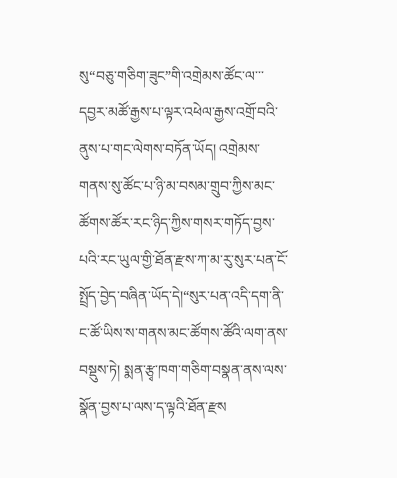སུ“བཅུ་གཅིག་ཟུང”གི་འགྲེམས་ཚོང་ལ་་་
དབྱར་མཚོ་རྒྱས་པ་ལྟར་འཕེལ་རྒྱས་འགྲོ་བའི་ནུས་པ་གང་ལེགས་བཏོན་ཡོད། འགྲེམས་གནས་སུ་ཚོང་པ་ཉི་མ་བསམ་གྲུབ་ཀྱིས་མང་ཚོགས་ཚོར་རང་ཉིད་ཀྱིས་གསར་གཏོད་བྱས་པའི་རང་ཡུལ་གྱི་ཐོན་རྫས་ཀ་མ་རུ་སུར་པན་ངོ་སྤྲོད་བྱེད་བཞིན་ཡོད་དེ།“སུར་པན་འདི་དག་ནི་ང་ཚོ་ཡིས་ས་གནས་མང་ཚོགས་ཚོའི་ལག་ནས་བསྡུས་ཏེ། སྨན་རྩྭ་ཁག་གཅིག་བསྣན་ནས་ལས་སྣོན་བྱས་པ་ལས་ད་ལྟའི་ཐོན་རྫས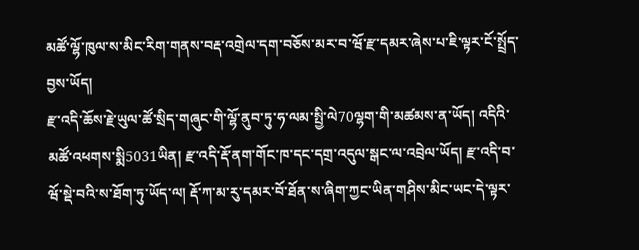མཚོ་ལྷོ་ཁུལ་ས་མིང་རིག་གནས་བརྡ་འགྲེལ་དག་བཅོས་མར་བ་ཝོ་རྫ་དམར་ཞེས་པ་ཇི་ལྟར་ངོ་སྤྲོད་བྱས་ཡོད།
རྫ་འདི་ཆོས་རྗེ་ཡུལ་ཚོ་སྲིད་གཞུང་གི་ལྷོ་ནུབ་ཏུ་ཧ་ལམ་སྤྱི་ལེ70ལྷག་གི་མཚམས་ན་ཡོད། འདིའི་མཚོ་འཕགས་སྨི5031ཡིན། རྫ་འདི་རྡོ་ནག་གོང་ཁ་དང་དགྲ་འདུལ་སྒང་ལ་འབྲེལ་ཡོད། རྫ་འདི་བ་ཝོ་སྡེ་བའི་ས་ཐོག་ཏུ་ཡོད་ལ། རྡོ་ཀ་མ་རུ་དམར་བོ་ཐོན་ས་ཞིག་ཀྱང་ཡིན་གཤིས་མིང་ཡང་དེ་ལྟར་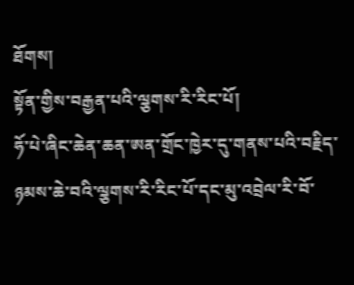ཐོགས།
སྟོན་གྱིས་བརྒྱན་པའི་ལྕགས་རི་རིང་པོ།
ཧོ་པེ་ཞིང་ཆེན་ཆན་ཨན་གྲོང་ཁྱེར་དུ་གནས་པའི་བརྗིད་ཉམས་ཆེ་བའི་ལྕགས་རི་རིང་པོ་དང་མུ་འབྲེལ་རི་བོ་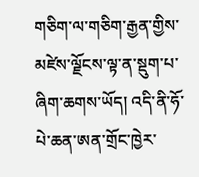གཅིག་ལ་གཅིག་རྒྱན་གྱིས་མཛེས་ལྗོངས་ལྟ་ན་སྡུག་པ་ཞིག་ཆགས་ཡོད། འདི་ནི་ཧོ་པེ་ཆན་ཨན་གྲོང་ཁྱེར་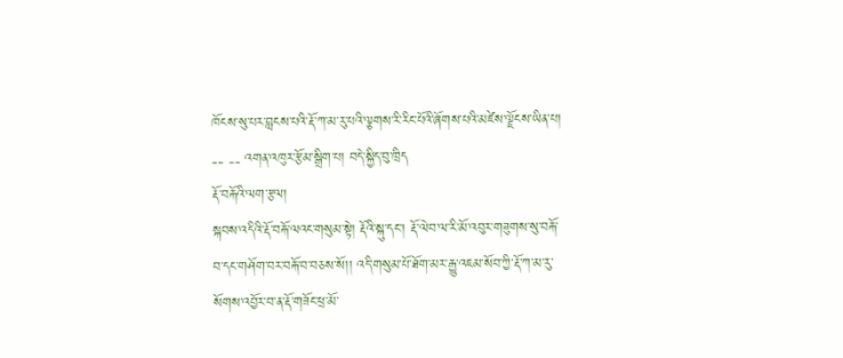ཁོངས་སུ་པར་བླངས་པའི་རྡོ་ཀ་མ་རུ་པའི་ལྕགས་རི་རིང་པོའི་ཞོགས་པའི་མཛེས་ལྗོངས་ཡིན་པ། -- -- འགན་འཁུར་རྩོམ་སྒྲིག་པ། བདེ་སྐྱིད་བུ་ཁྲིད
རྡོ་བརྐོའི་ལག་རྩལ།
སྐབས་འདིའི་རྡོ་བརྐོ་ལའང་གསུམ་སྟེ། རྡོའི་སྐུ་དང་། རྡོ་ལེབ་ལ་རི་མོ་འབུར་གཟུགས་སུ་བརྐོ་བ་དང་གཤོག་བར་བརྐོ་བ་བཅས་སོ།། འདི་གསུམ་པོ་ཐོག་མར་རྒྱུ་འཇམ་སོབ་ཀྱི་རྡོ་ཀ་མ་རུ་སོགས་འབྱོར་བ་ན་རྡོ་གཟོང་ཕྲ་མོ་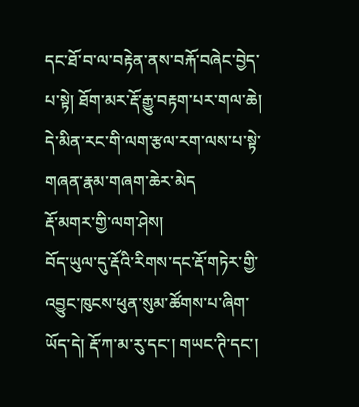དང་ཐོ་བ་ལ་བརྟེན་ནས་བརྐོ་བཞེང་བྱེད་པ་སྟེ། ཐོག་མར་རྡོ་རྒྱུ་བརྟག་པར་གལ་ཆེ། དེ་མིན་རང་གི་ལག་རྩལ་རག་ལས་པ་སྟེ་གཞན་རྣམ་གཞག་ཆེར་མེད
རྡོ་མགར་གྱི་ལག་ཤེས།
བོད་ཡུལ་དུ་རྡོའི་རིགས་དང་རྡོ་གཏེར་གྱི་འབྱུང་ཁུངས་ཕུན་སུམ་ཚོགས་པ་ཞིག་ཡོད་དེ། རྡོ་ཀ་མ་རུ་དང་། གཡང་ཊི་དང་།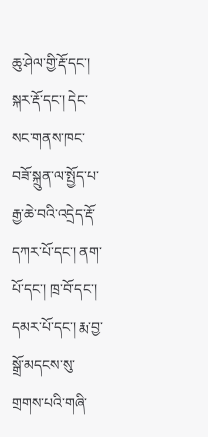ཆུ་ཤེལ་གྱི་རྡོ་དང་། སྐར་རྡོ་དང་། དེང་སང་གནས་ཁང་བཟོ་སྐྲུན་ལ་སྤྱོད་པ་རྒྱ་ཆེ་བའི་འདྲེད་རྡོ་དཀར་པོ་དང་། ནག་པོ་དང་། ཁྲ་བོ་དང་། དམར་པོ་དང་། རྨ་བྱ་སྒྲོ་མདངས་སུ་གྲགས་པའི་གཞི་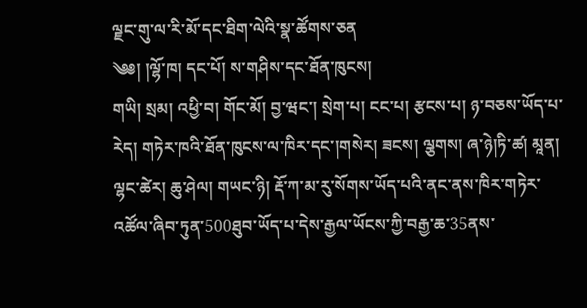ལྗང་གུ་ལ་རི་མོ་དང་ཐིག་ལེའི་སྣ་ཚོགས་ཅན
༄༅། །ལྷོ་ཁ། དང་པོ། ས་གཤིས་དང་ཐོན་ཁུངས།
གཡི། སྲམ། འཕྱི་བ། གོང་མོ། བྱ་ཝང་། སྲེག་པ། ངང་པ། རྩངས་པ། ཉ་བཅས་ཡོད་པ་རེད། གཏེར་ཁའི་ཐོན་ཁུངས་ལ་ཁིར་དང་།གསེར། ཟངས། ལྕགས། ཞ་ཉེ།ཏི་ཚ། མཱན། ལྷང་ཚེར། ཆུ་ཤེལ། གཡང་ཉི། རྡོ་ཀ་མ་རུ་སོགས་ཡོད་པའི་ནང་ནས་ཁིར་གཏེར་འཚོལ་ཞིབ་ཏུན་500ཐུབ་ཡོད་པ་དེས་རྒྱལ་ཡོངས་ཀྱི་བརྒྱ་ཆ་35ནས་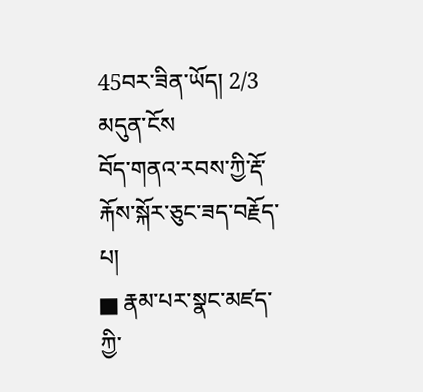45བར་ཟིན་ཡོད། 2/3 མདུན་ངོས
བོད་གནའ་རབས་ཀྱི་རྡོ་རྐོས་སྐོར་ཅུང་ཟད་བརྗོད་པ།
▅ རྣམ་པར་སྣང་མཛད་ཀྱི་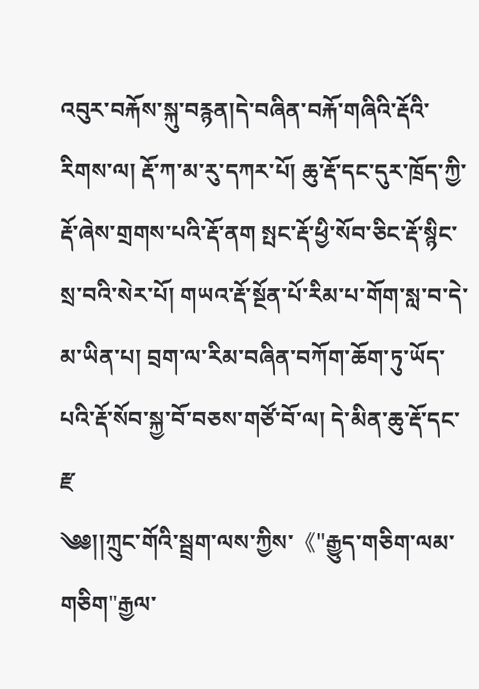འབུར་བརྐོས་སྐུ་བརྙན།དེ་བཞིན་བརྐོ་གཞིའི་རྡོའི་རིགས་ལ། རྡོ་ཀ་མ་རུ་དཀར་པོ། ཆུ་རྡོ་དང་དུར་ཁྲོད་ཀྱི་རྡོ་ཞེས་གྲགས་པའི་རྡོ་ནག སྤང་རྡོ་ཕྱི་སོབ་ཅིང་རྡོ་སྙིང་སྲ་བའི་སེར་པོ། གཡའ་རྡོ་སྔོན་པོ་རིམ་པ་གོག་སླ་བ་དེ་མ་ཡིན་པ། བྲག་ལ་རིམ་བཞིན་བཀོག་ཆོག་ཏུ་ཡོད་པའི་རྡོ་སོབ་སྐྱ་བོ་བཅས་གཙོ་བོ་ལ། དེ་མིན་ཆུ་རྡོ་དང་རྫ
༄༅།།ཀྲུང་གོའི་སྦྲག་ལས་ཀྱིས་《"རྒྱུད་གཅིག་ལམ་གཅིག"རྒྱལ་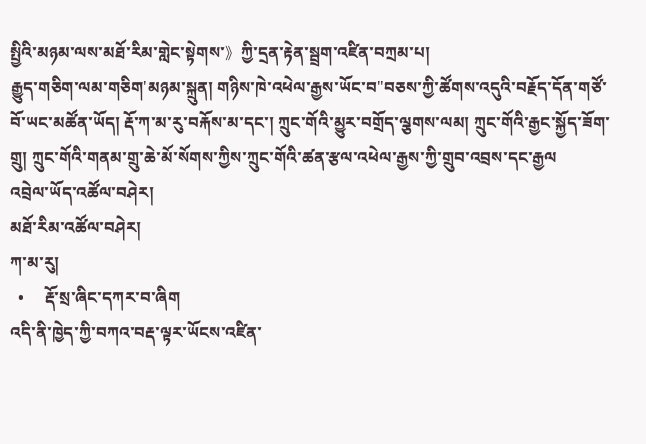སྤྱིའི་མཉམ་ལས་མཐོ་རིམ་གླེང་སྟེགས་》ཀྱི་དྲན་རྟེན་སྦྲག་འཛིན་བཀྲམ་པ།
རྒྱུད་གཅིག་ལམ་གཅིག'མཉམ་སྐྲུན། གཉིས་ཁེ་འཕེལ་རྒྱས་ཡོང་བ"བཅས་ཀྱི་ཚོགས་འདུའི་བརྗོད་དོན་གཙོ་བོ་ཡང་མཚོན་ཡོད། རྡོ་ཀ་མ་རུ་བརྐོས་མ་དང་། ཀྲུང་གོའི་མྱུར་བགྲོད་ལྕགས་ལམ། ཀྲུང་གོའི་རྒྱང་སྐྱོད་ཟོག་གྲུ། ཀྲུང་གོའི་གནམ་གྲུ་ཆེ་མོ་སོགས་ཀྱིས་ཀྲུང་གོའི་ཚན་རྩལ་འཕེལ་རྒྱས་ཀྱི་གྲུབ་འབྲས་དང་རྒྱལ
འབྲེལ་ཡོད་འཚོལ་བཤེར།
མཐོ་རིམ་འཚོལ་བཤེར།
ཀ་མ་རུ།
  •     རྡོ་སྲ་ཞིང་དཀར་བ་ཞིག
འདི་ནི་ཁྱེད་ཀྱི་བཀའ་བརྡ་ལྟར་ཡོངས་འཛིན་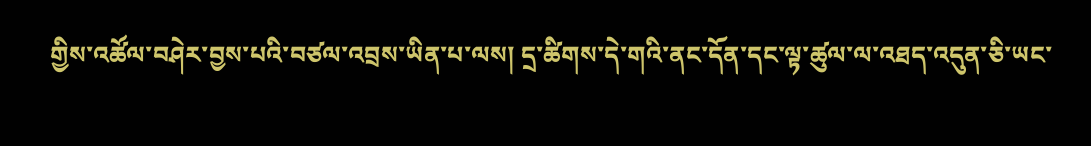གྱིས་འཚོལ་བཤེར་བྱས་པའི་བཙལ་འབྲས་ཡིན་པ་ལས། དྲ་ཚིགས་དེ་གའི་ནང་དོན་དང་ལྟ་ཚུལ་ལ་འཐད་འདུན་ཅི་ཡང་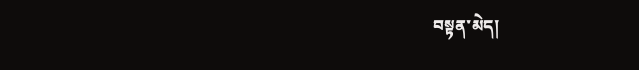བསྟན་མེད།